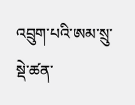འབྲུག་པའི་ཨམ་སྲུ་སྡེ་ཚན་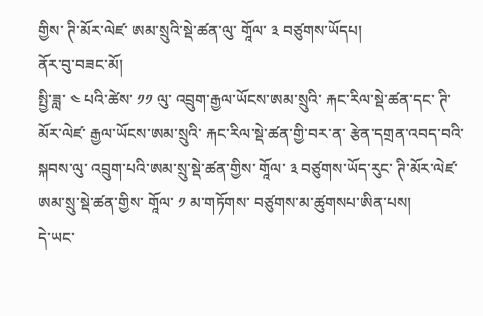གྱིས་ ཊི་མོར་ལེཛ་ ཨམ་སྲུའི་སྡེ་ཚན་ལུ་ གཱོལ་ ༣ བཙུགས་ཡོདཔ།
ནོར་བུ་བཟང་མོ།
སྤྱི་ཟླ་ ༤ པའི་ཚེས་ ༡༡ ལུ་ འབྲུག་རྒྱལ་ཡོངས་ཨམ་སྲུའི་ རྐང་རིལ་སྡེ་ཚན་དང་ ཊི་མོར་ལེཛ་ རྒྱལ་ཡོངས་ཨམ་སྲུའི་ རྐང་རིལ་སྡེ་ཚན་གྱི་བར་ན་ རྩེན་དགྲན་འབད་བའི་སྐབས་ལུ་ འབྲུག་པའི་ཨམ་སྲུ་སྡེ་ཚན་གྱིས་ གཱོལ་ ༣ བཙུགས་ཡོད་རུང་ ཊི་མོར་ལེཛ་ ཨམ་སྲུ་སྡེ་ཚན་གྱིས་ གཱོལ་ ༡ མ་གཏོགས་ བཙུགས་མ་ཚུགསཔ་ཨིན་པས།
དེ་ཡང་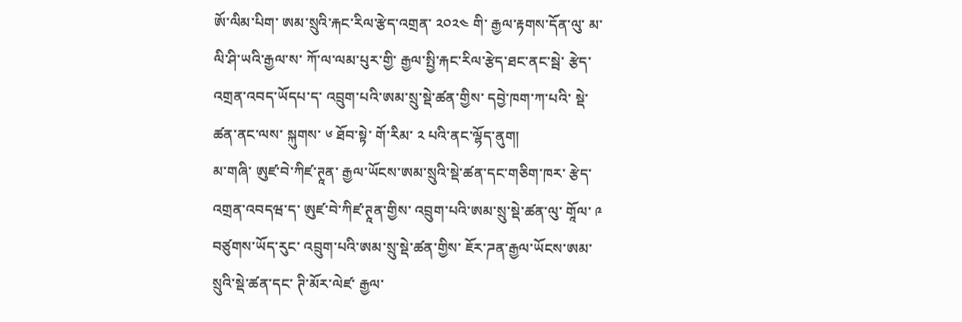ཨོ་ལིམ་པིག་ ཨམ་སྲུའི་རྐང་རིལ་རྩེད་འགྲན་ ༢༠༢༤ གི་ རྒྱལ་རྟགས་དོན་ལུ་ མ་ལི་ཤི་ཡའི་རྒྱལ་ས་ ཀོ་ལ་ལམ་པུར་གྱི་ རྒྱལ་སྤྱི་རྐང་རིལ་རྩེད་ཐང་ནང་སྦེ་ རྩེད་འགྲན་འབད་ཡོདཔ་ད་ འབྲུག་པའི་ཨམ་སྲུ་སྡེ་ཚན་གྱིས་ དབྱེ་ཁག་ཀ་པའི་ སྡེ་ཚན་ནང་ལས་ སྐུགས་ ༦ ཐོབ་སྟེ་ གོ་རིམ་ ༢ པའི་ནང་ལྷོད་ནུག།
མ་གཞི་ ཨུཛ་བེ་ཀིཛ་ཊཱན་ རྒྱལ་ཡོངས་ཨམ་སྲུའི་སྡེ་ཚན་དང་གཅིག་ཁར་ རྩེད་འགྲན་འབདཝ་ད་ ཨུཛ་བེ་ཀིཛ་ཊཱན་གྱིས་ འབྲུག་པའི་ཨམ་སྲུ་སྡེ་ཚན་ལུ་ གཱོལ་ ༩ བཙུགས་ཡོད་རུང་ འབྲུག་པའི་ཨམ་སྲུ་སྡེ་ཚན་གྱིས་ ཇོར་ཌན་རྒྱལ་ཡོངས་ཨམ་སྲུའི་སྡེ་ཚན་དང་ ཊི་མོར་ལེཛ་ རྒྱལ་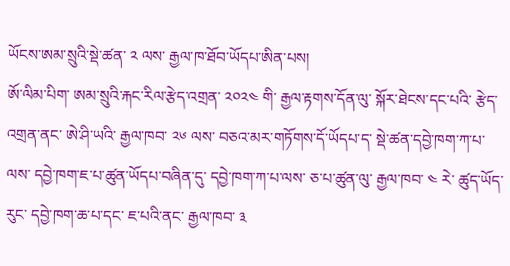ཡོངས་ཨམ་སྲུའི་སྡེ་ཚན་ ༢ ལས་ རྒྱལ་ཁ་ཐོབ་ཡོདཔ་ཨིན་པས།
ཨོ་ལིམ་པིག་ ཨམ་སྲུའི་རྐང་རིལ་རྩེད་འགྲན་ ༢༠༢༤ གི་ རྒྱལ་རྟགས་དོན་ལུ་ སྐོར་ཐེངས་དང་པའི་ རྩེད་འགྲན་ནང་ ཨེ་ཤི་ཡའི་ རྒྱལ་ཁབ་ ༢༦ ལས་ བཅའ་མར་གཏོགས་དོ་ཡོདཔ་ད་ སྡེ་ཚན་དབྱེ་ཁག་ཀ་པ་ལས་ དབྱེ་ཁག་ཇ་པ་ཚུན་ཡོདཔ་བཞིན་དུ་ དབྱེ་ཁག་ཀ་པ་ལས་ ཅ་པ་ཚུན་ལུ་ རྒྱལ་ཁབ་ ༤ རེ་ ཚུད་ཡོད་རུང་ དབྱེ་ཁག་ཆ་པ་དང་ ཇ་པའི་ནང་ རྒྱལ་ཁབ་ ༣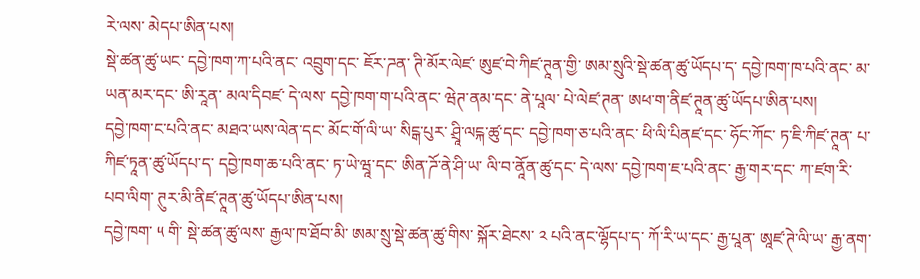རེ་ལས་ མེདཔ་ཨིན་པས།
སྡེ་ཚན་ཚུ་ཡང་ དབྱེ་ཁག་ཀ་པའི་ནང་ འབྲུག་དང་ ཇོར་ཌན་ ཊི་མོར་ལེཛ་ ཨུཛ་བེ་ཀིཛ་ཊཱན་གྱི་ ཨམ་སྲུའི་སྡེ་ཚན་ཚུ་ཡོདཔ་ད་ དབྱེ་ཁག་ཁ་པའི་ནང་ མ་ཡན་མར་དང་ ཨི་རཱན་ མལ་དིབཛ་ དེ་ལས་ དབྱེ་ཁག་ག་པའི་ནང་ ཝེཊ་ནམ་དང་ ནེ་པཱལ་ པེ་ལེཛ་ཊན་ ཨཕ་ག་ནིཛ་ཊཱན་ཚུ་ཡོདཔ་ཨིན་པས།
དབྱེ་ཁག་ང་པའི་ནང་ མཐའ་ཡས་ལེན་དང་ མོང་གོ་ལི་ཡ་ སིངྒ་པུར་ ཤྲཱི་ལངྐ་ཚུ་དང་ དབྱེ་ཁག་ཅ་པའི་ནང་ ཕི་ལི་པིནཛ་དང་ ཧོང་ཀོང་ ཏ་ཇི་ཀིཛ་ཊཱན་ པ་ཀིཛ་ཏཱན་ཚུ་ཡོདཔ་ད་ དབྱེ་ཁག་ཆ་པའི་ནང་ ཏ་ཡེ་ཝཱ་དང་ ཨིན་ཌོ་ནེ་ཤི་ཡ་ ལི་བ་ནཱོན་ཚུ་དང་ དེ་ལས་ དབྱེ་ཁག་ཇ་པའི་ནང་ རྒྱ་གར་དང་ ཀ་ཛག་རི་པབ་ལིག་ ཊུར་མི་ནིཛ་ཊཱན་ཚུ་ཡོདཔ་ཨིན་པས།
དབྱེ་ཁག་ ༥ གི་ སྡེ་ཚན་ཚུ་ལས་ རྒྱལ་ཁ་ཐོབ་མི་ ཨམ་སྲུ་སྡེ་ཚན་ཚུ་གིས་ སྐོར་ཐེངས་ ༢ པའི་ནང་ལྷོདཔ་ད་ ཀོ་རི་ཡ་དང་ རྒྱ་པཱན་ ཨཱཛ་ཊེ་ལི་ཡ་ རྒྱ་ནག་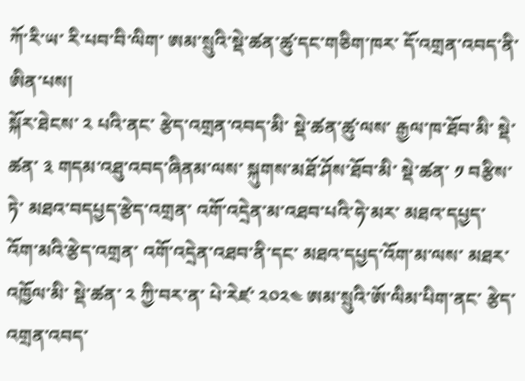ཀོ་རི་ཡ་ རི་པབ་བི་ལིག་ ཨམ་སྲུའི་སྡེ་ཚན་ཚུ་དང་གཅིག་ཁར་ དོ་འགྲན་འབད་ནི་ཨིན་པས།
སྐོར་ཐེངས་ ༢ པའི་ནང་ རྩེད་འགྲན་འབད་མི་ སྡེ་ཚན་ཚུ་ལས་ རྒྱལ་ཁ་ཐོབ་མི་ སྡེ་ཚན་ ༣ གདམ་འཐུ་འབད་ཞིནམ་ལས་ སྐུགས་མཐོ་ཤོས་ཐོབ་མི་ སྡེ་ཚན་ ༡ བརྩིས་ཏེ་ མཐའ་བདཔྱད་རྩེད་འགྲན་ འགོ་འདྲེན་མ་འཐབ་པའི་ཧེ་མར་ མཐའ་དཔྱད་འོག་མའི་རྩེད་འགྲན་ འགོ་འདྲེན་འཐབ་ནི་དང་ མཐའ་དཔྱད་འོག་མ་ལས་ མཐར་འཁྱོལ་མི་ སྡེ་ཚན་ ༢ ཀྱི་བར་ན་ པེ་རེཛ་ ༢༠༢༤ ཨམ་སྲུའི་ཨོ་ལིམ་པིག་ནང་ རྩེད་འགྲན་འབད་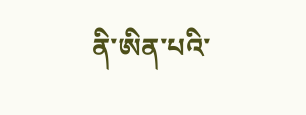ནི་ཨིན་པའི་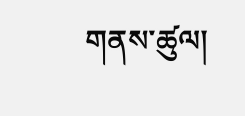གནས་ཚུལ།